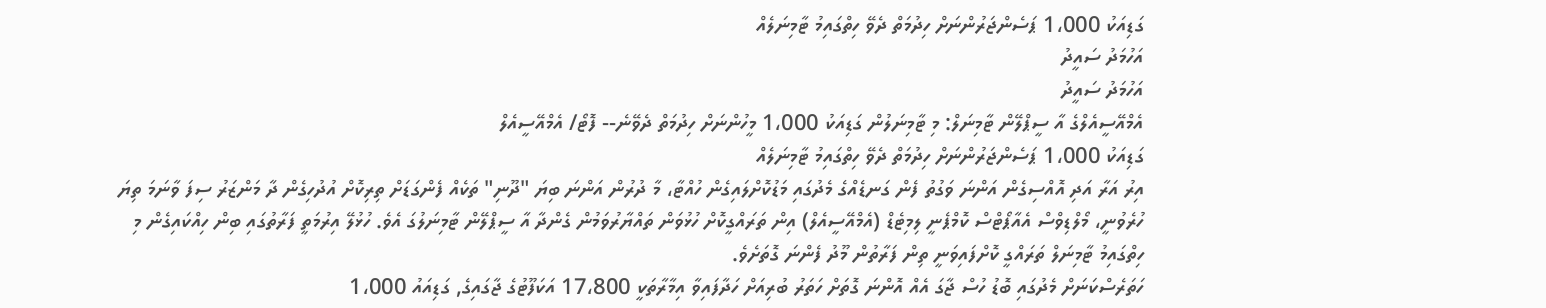ގަޑިއަކު 1،000 ޕަސެންޖަރުންނަށް ހިދުމަތް ދެވޭ ހިތްގައިމު ޓާމިނަލެއް
އަހުމަދު ސައީދު
އަހުމަދު ސައީދު
އެމްއޭސީއެލްގެ އާ ސީޕްލޭން ޓާމިނަލް: މި ޓާމިނަލުން ގަޑިއަކު 1،000 މީހުންނަށް ހިދުމަތް ދެވޭނެ-- ފޮޓޯ/ އެމްއޭސީއެލް
ގަޑިއަކު 1،000 ޕަސެންޖަރުންނަށް ހިދުމަތް ދެވޭ ހިތްގައިމު ޓާމިނަލެއް
އިރު އަރާ އަދި އޮއްސިގެން އަންނަ ވަގުތު ފެން ގަނޑެއްގެ މެދުގައި މަޑުކޮށްލައިގެން ހުއްޓާ، މާ ދުރުން އަންނަ ބިޔަ "ދޫނި" ތަކެއް ފެންގަޑަށް ތިރިކޮށް އުދުހިގެން ދާ މަންޒަރު ސިފަ ވާނަމަ ތިޔަ ހުރެވުނީ، މޯލްޑިވްސް އެއާޕޯޓްސް ކޮމްޕެނީ ލިމިޓެޑް (އެމްއޭސީއެލް) އިން ތަރައްގީކޮށް ހުޅުވަން ތައްޔާރުވަމުން ގެންދާ އާ ސީޕްލޭން ޓާމިނަލުގަ އެވެ. ހުޅުލޭ އިރުމަތީ ފަރާތުގައި ބިން ހިއްކައިގެން މި ހިތްގައިމު ޓާމިނަލް ތަރައްގީ ކޮށްފައިވަނީ ތިން ފަރާތުން މޫދު ފެންނަ ގޮތަށެވެ.
ހަތަރެސްކަނަށް މެދުގައި ބޮޑު ހުސް ޖާގަ އެއް އޮންނަ ގޮތަށް ހަތަރު ބުރިއަށް ހަދާފައިވާ އިމާރާތަކީ 17،800 އަކަފޫޓުގެ ޖާގައިގެ, ގަޑިއައު 1،000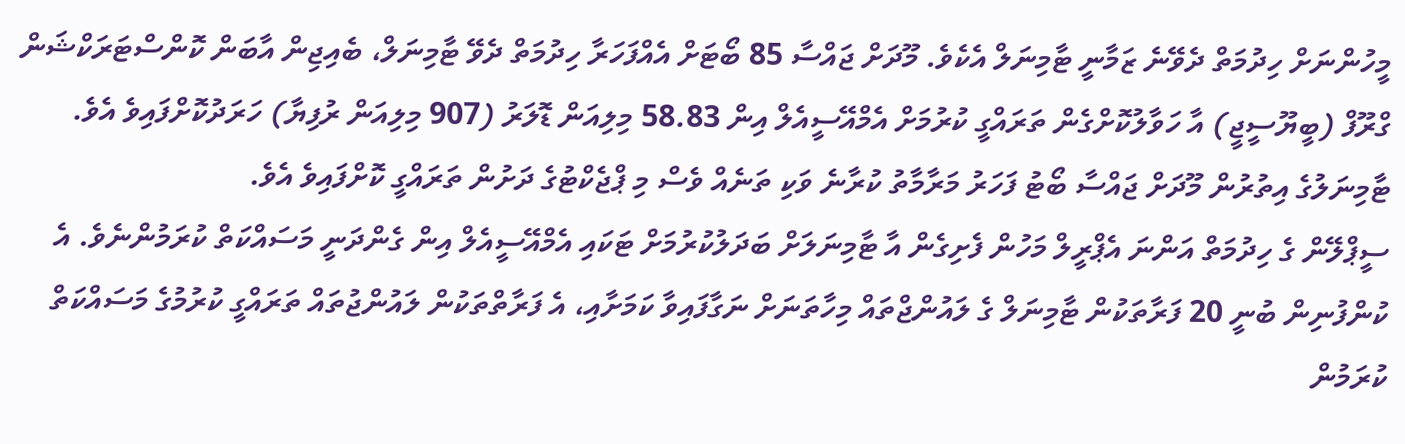މީހުންނަށް ހިދުމަތް ދެވޭނެ ޒަމާނީ ޓާމިނަލް އެކެވެ. މޫދަށް ޖައްސާ 85 ބޯޓަށް އެއްފަހަރާ ހިދުމަތް ދެވޭ ޓާމިނަލް، ބެއިޖިން އާބަން ކޮންސްޓަރަކްޝަން ގްރޫފް (ބީޔޫސީޖީ) އާ ހަވާލުކޮށްގެން ތަރައްގީ ކުރުމަށް އެމްއޭސީއެލް އިން 58.83 މިލިއަން ޑޮލަރު (907 މިލިއަން ރުފިޔާ) ހަރަދުކޮށްފައިވެ އެވެ. ޓާމިނަލުގެ އިތުރުން މޫދަށް ޖައްސާ ބޯޓު ފަހަރު މަރާމާތު ކުރާނެ ވަކި ތަނެއް ވެސް މި ޕްޖެކްޓުގެ ދަށުން ތަރައްގީ ކޮށްފައިވެ އެވެ.
ސީޕްލޭން ގެ ހިދުމަތް އަންނަ އެޕްރީލް މަހުން ފެށިގެން އާ ޓާމިނަލަށް ބަދަލުކުރުމަށް ޓަކައި އެމްއޭސީއެލް އިން ގެންދަނީ މަސައްކަތް ކުރަމުންނެވެ. އެ ކުންފުނިން ބުނީ 20 ފަރާތަކުން ޓާމިނަލް ގެ ލައުންޖްތައް މިހާތަނަށް ނަގާފައިވާ ކަމަށާއި، އެ ފަރާތްތަކުން ލައުންޖުތައް ތަރައްގީ ކުރުމުގެ މަސައްކަތް ކުރަމުން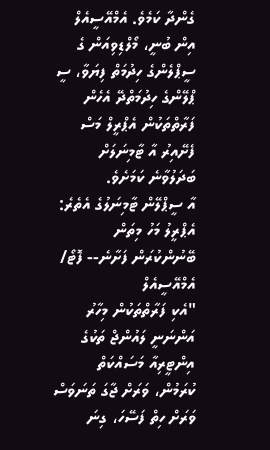ގެންދާ ކަމެވެ. އެމްއޭސީއެލް އިން ބުނީ، މޯލްޑިވިއަން ގެ ސީޕްލެންގެ ހިދުމަތް ފިޔަވާ، ސީ ޕްލޭންގެ ހިދުމަތްދޭ އެހެން ފަރާތްތަކުން އެޕްރީލް މަސް ފެށޭއިރު އާ ޓާމިނަލަށް ބަދަލުވާނެ ކަމަށެވެ.
އާ ސީޕްލޭން ޓާމިނަލުގެ އެތެރެ: އެޕްރީލު މަހު މިތަން ބޭނުންކުރަން ފަށާނެ-- ފޮޓޯ/ އެމްއޭސީއެލް
"އެކި ފަރާތްތަކުން މިހާރު އަންނަނީ ލައުންޖް ތަކުގެ އިންޓީރިއާ މަސައްކަތް ކުރަމުން، ވަރަށް ޖާގަ ތަނަވަސް ވަރަށް ހިތް ފަސޭހަ، ގިނަ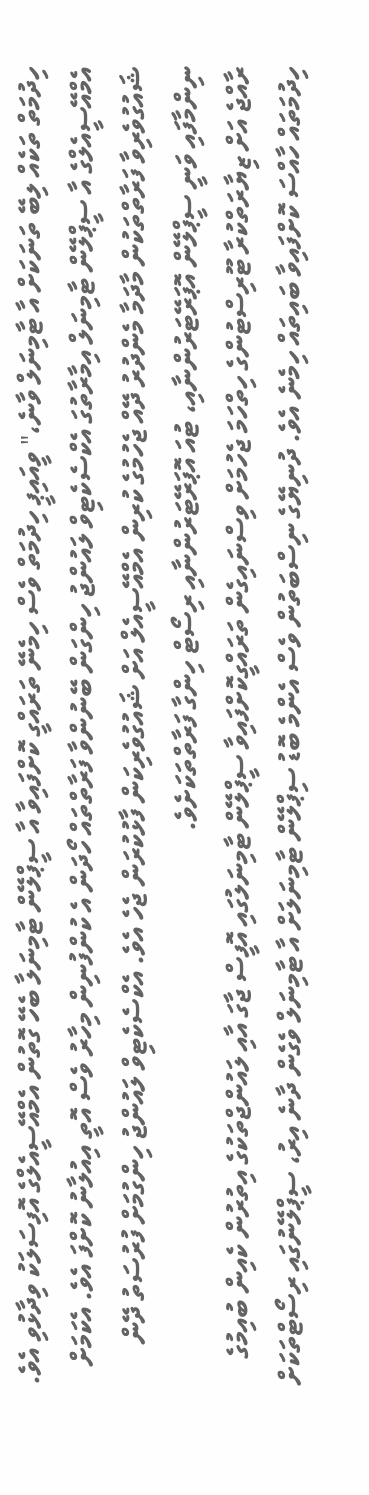ހިދުމަތް ތަކެއް ލިބޭ ތަނަކަށް އާ ޓާމިނަލް ވާނެ،" ވީއައިޕީ ހިދުމަތް ވެސް ހިމެނޭ ތަރައްގީ ކޮށްފައިވާ އާ ސީޕްލޭން ޓާމިނަލާ ބެހޭ ގޮތުން އެމްއޭސީއެލްގެ އޮފިސަލަކު ވިދާޅުވި އެވެ.
އެމްއޭސީއެލްގެ އާ ސީޕްލޭން ޓާމިނަލް އިމާރާތުގަ އެކްސެކެޓިވް ލައުންޖު ހިންގަން ބޭނުންވާ ފަރާތްތައް ހޯދަން އެ ކުންފުނިން މިހާރު ވެސް އޮތީ އިއުލާނު ކޮށްފަ އެވެ. އެކަމަށް ޝައުގުވެރިވާ ފަރާތްތަކުން މާދަމާ މެންދުރު ދޭއް ޖެހުމުގެ ކުރިން އެމްއޭސީއެލް އަށް ޝައުގުވެރިކަން ފާޅުކުރަން ޖެހެ އެވެ. އެކްސެކެޓިވް ލައުންޖު ހިންގުމަށް ފުރުސަތު ދޭން ނިންމާފައި ވަނީ ސީޕްލޭން އޮޕަރޭޓަރުންނާއި، ޓުއަ އޮޕަރޭޓަރުންނާއި ރިސޯޓް ހިންގާ ފަރާތްތަކަށެވެ.
ރާއްޖެ އަށް ޒިޔާރަތްކުރާ ޓޫރިސްޓުންގެ ހިތްހަމަ ޖެހުމަށް ވިސްނައިގެން ތަރައްގީކޮށްފައިވާ ސީޕްލޭން ޓާމިނަލުގައި އޮފީސް ޖާގަ އާއި ލައުންޖްތަކުގެ އިތުރުން ކެއިން ބުއިމުގެ ހިދުމަތައް ހާއްސަ ކޮށްފައިވާ ބައިތައް ހިމެނެ އެވެ. ދުނިޔޭގެ ނިސްބަތުން ވެސް އެންމެ ބޮޑު ސިޕްލޭން ޓާމިނަލަށް އާ ޓާމިނަލް ވެގެން ދާނެ އިރު، ސީޕްލޭނުގައި ރިސޯޓްތަކަށް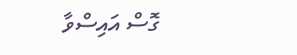ގޮސް އައިސްވާ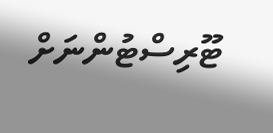ޓޫރިސްޓުންނަށް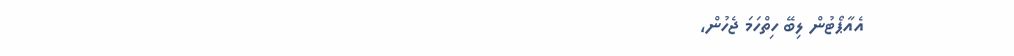އެއާޕޯޓުން ލިބޭ ހިތްހަމަ ޖެހުން،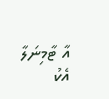އާ ޓާމިނަލާ އެކު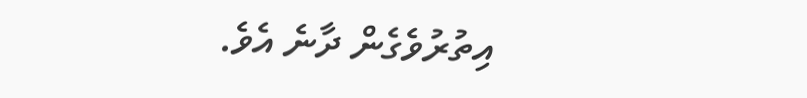އިތުރުވެގެން ދާނެ އެވެ.